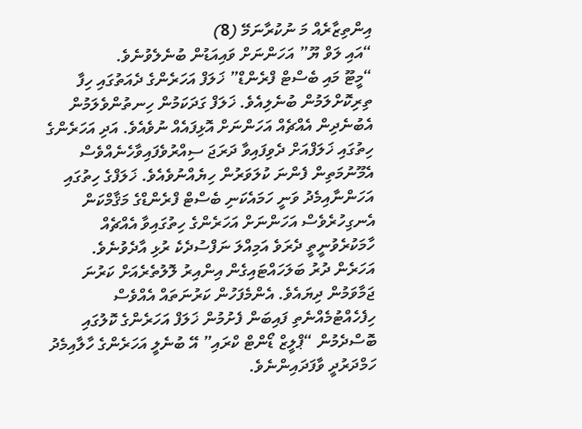އިންތިޒާރެއް މަ ނުކުރާނަމޭ (8)
“އައި ލަވް ޔޫ” އަހަންނަށް ވައިއަޑުން ބުނެލެވުނެވެ.
“މީޓޫ މައި ބެސްޓް ފްރެންޑް” ޚަލަފް އަހަރެންގެ ދެއަތުގައި ހިފާ ތިރިކޮށްލަމުން ބުނެލިއެވެ. ޚަލަފް ގަދަކަމުން ހިނތުންވެލަމުން އެބުނެދިން އެއްޗެއް އަހަންނަށް އޮޅިފައެއް ނުވެއެވެ. އަދި އަހަރެންގެ ހިތުގައި ޚަލަފްއަށް ދެވިފައިވާ ދަރަޖަ ސިއްރުވެފައިވާހެނެއްވެސް އެމޫނުމަތިން ފެންނަ ކުލަވަރުން ހިޔެއްނުވެއެވެ. ޚަލަފްގެ ހިތުގައި އަހަންނާއިމެދު ވަނީ ހަމައެކަނި ބެސްޓް ފްރެންޑްގެ މަޤާމްކަން އެނގިހުރެވެސް އަހަންނަށް އަހަރެންގެ ހިތުގައިވާ އެއްޗެއް ހާމަކުރެވުނީތީ ދެރަވެ އަމިއްލަ ނަފްސުދެކެ ރުޅި އާދެވުނެވެ. އަހަރެން ދުރު ބަލަހައްޓައިގެން އިންއިރު ލޮލުތެރެއަށް ކަރުނަ ޖަމާވަމުން ދިޔައެވެ. އެންމެފަހުން ކަރުނަތައް އެއްވެސް ހިފެހެއްޓުމެއްނެތި ފައިބަން ފެށުމުން ޚަލަފް އަހަރެންގެ ކޮލުގައި ބޮސްދެމުން “ޕްލީޒް ޑޯންޓް ކްރައި” އޭ ބުނެލީ އަހަރެންގެ ހާލާއިމެދު ހަމްދަރުދީ ވާފަދައިންނެވެ.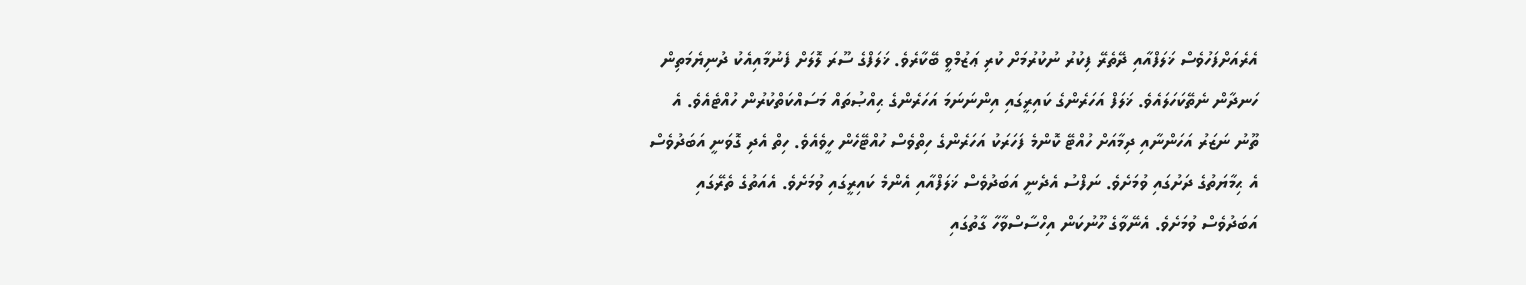އެރެއަށްފަހުވެސް ޚަލަފްއާއި ދޭތެރޭ ފިކުރު ނުކުރުމަށް ކުރި ޢަޒުމްވީ ބޭކާރެވެ. ޚަލަފްގެ ސޫރަ ލޮލަށް ފެނުމާއިއެކު ދުނިޔެމަތިން ހަނދާން ނެތޭކަހަލައެވެ. ޚަލަފް އަހަރެންގެ ކައިރީގައި އިންނަނަމަ އަހަރެންގެ ޙިއްޞުތައް މަސައްކަތްކުރުން ހުއްޓެއެވެ. އެ ތޫނު ނަޒަރު އަހަންނާއި ދިމާއަށް ހުއްޓޭ ކޮންމެ ފަހަރަކު އަހަރެންގެ ހިތްވެސް ހުއްޓޭހެން ހީވެއެވެ. ހިތް އެދި ގޮވަނީ އަބަދުވެސް އެ ޙިމާޔަތުގެ ދަށުގައި ވުމަށެވެ. ނަފްސު އެދެނީ އަބަދުވެސް ޚަލަފްއާއި އެންމެ ކައިރީގައި ވުމަށެވެ. އެއަތުގެ ތެރޭގައި އަބަދުވެސް ވުމަށެވެ. އެނޭވާގެ ހޫނުކަން އިހްސާސްވާހާ ގާތުގައި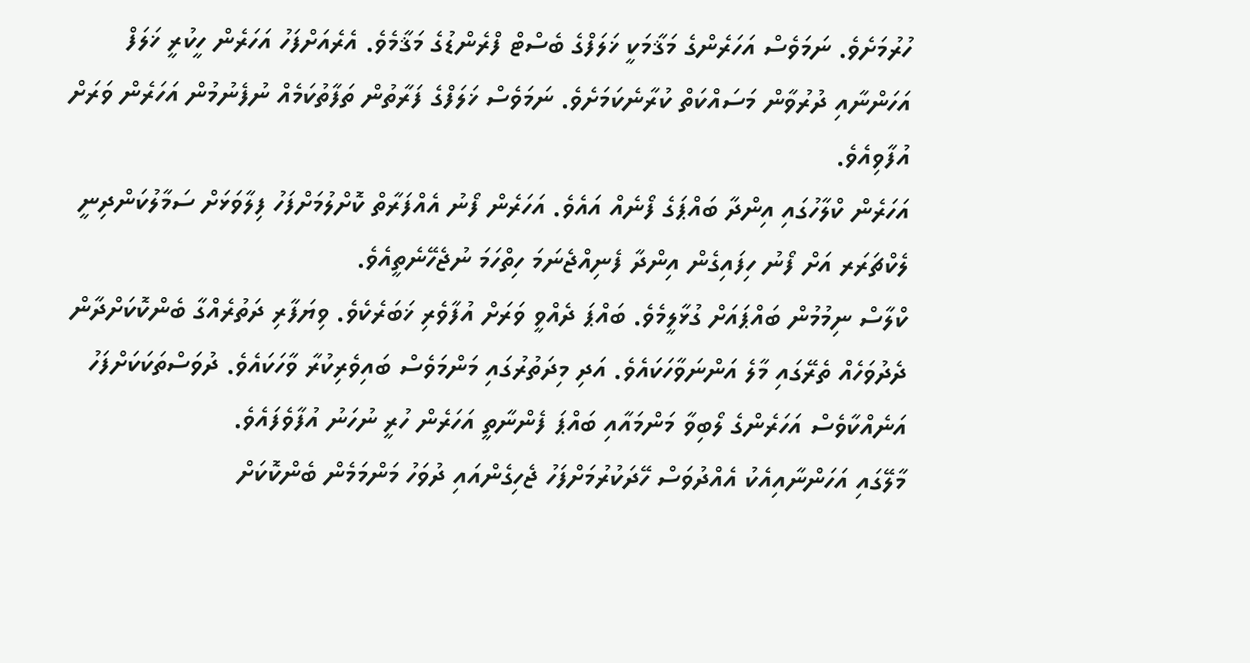ހުރުމަށެވެ. ނަމަވެސް އަހަރެންގެ މަޤާމަކީ ޚަލަފްގެ ބެސްޓް ފްރެންޑުގެ މަޤާމެވެ. އެރެއަށްފަހު އަހަރެން ހީކުރީ ޚަލަފް އަހަންނާއި ދުރުވާން މަސައްކަތް ކުރާނެކަމަށެވެ. ނަމަވެސް ޚަލަފްގެ ފަރާތުން ތަފާތުކަމެއް ނުފެނުމުން އަހަރެން ވަރަށް އުފާވިއެވެ.
އަހަރެން ކްލާހުގައި އިންދާ ބައްޕަގެ ފޯނެއް އައެވެ. އަހަރެން ފޯނު އެއްފަރާތް ކޮށްލުމަށްފަހު ފިލާވަޅަށް ސަމާލުކަންދިނީ ލެކްޗަރަރ އަށް ފޯނު ހިފައިގެން އިންދާ ފެނިއްޖެނަމަ ހިތްހަމަ ނުޖެހޭނެތީއެވެ.
ކްލާސް ނިމުމުން ބައްޕައަށް ގުޅާލީމެވެ. ބައްޕަ ދެއްވީ ވަރަށް އުފާވެރި ޚަބަރެކެވެ. ވިޔަފާރި ދަތުރެއްގާ ބެންކޮކަށްދާން ދެދުވަހެއް ތެރޭގައި މާލެ އަންނަވާހަކައެވެ. އަދި މިދަތުރުގައި މަންމަވެސް ބައިވެރިކުރާ ވާހަކައެވެ. ދުވަސްތަކަކަށްފަހު އަނެއްކާވެސް އަހަރެންގެ ލޯބިވާ މަންމައާއި ބައްޕަ ފެންނާތީ އަހަރެން ހުރީ ނުހަނު އުފާވެފައެވެ.
މާލޭގައި އަހަންނާއިއެކު އެއްދުވަސް ހޭދަކުރުމަށްފަހު ޖެހިގެންއައި ދުވަހު މަންމަމެން ބެންކޮކަށް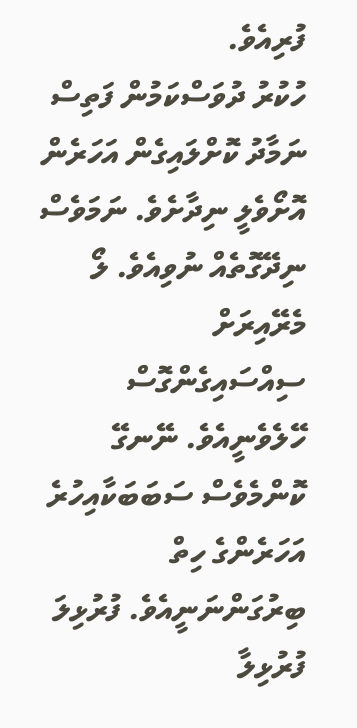ފުރިއެވެ.
ހުކުރު ދުވަސްކަމުން ފަތިސް ނަމާދު ކޮށްލައިގެން އަހަރެން އޮށޯވެލީ ނިދާށެވެ. ނަމަވެސް ނިދޭގޮތެއް ނުވިއެވެ. ލޯ މެރޭއިރަށް ސިއްސައިގެންގޮސް ހޭލެވެނީއެވެ. ނޭނގޭ ކޮންމެވެސް ސަބަބަކާއިހުރެ އަހަރެންގެ ހިތް ބިރުގަންނަނީއެވެ. ފުރުޅިލަ ފުރުޅިލާ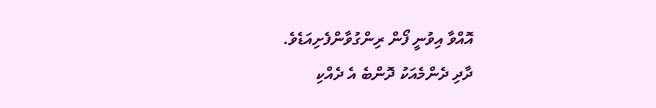އޮއްވާ އިވުނީ ފޯން ރިންގުވާންފެށިއަޑެވެ.
ދާދި ދެންމެއަކު ދޮންބެ އެ ދެއްކި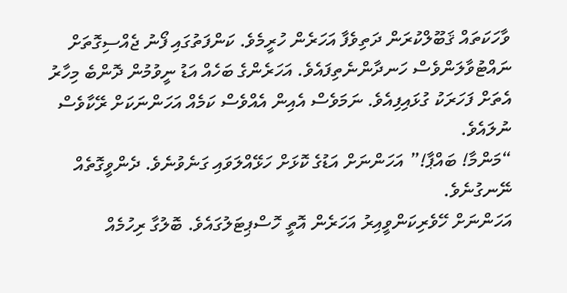ވާހަކަތައް ޤަބޫލްކުރަން ދަތިވެފާ އަހަރެން ހުރީމެވެ. ކަންފަތުގައި ފޯނު ޖެއްސިގޮތަށް ނައްޓުވާލަންވެސް ހަނދާންނެތިފައެވެ. އަހަރެންގެ ބަހެއް އަޑު ނީވުމުން ދޮންބެ މިހާރު އެތަށް ފަހަރަކު ގުޅައިފިއެވެ. ނަމަވެސް އެއިން އެއްވެސް ކަމެއް އަހަންނަކަށް ރޭކާވެސް ނުލައެވެ.
“މަންމާ! ބައްޕާ!” އަހަންނަށް އަޑުގެ ކޮޅަށް ހަޅޭއްލަވައި ގަނެވުނެވެ. ދެންވީގޮތެއް ނޭނގުނެވެ.
އަހަންނަށް ހޭވެރިކަންވީއިރު އަހަރެން އޮތީ ހޮސްޕިޓަލުގައެވެ. ބޮލުގާ ރިހުމެއް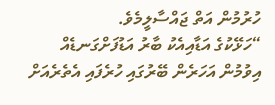ހުރުމުން އަތް ޖައްސާލީމެވެ.
“ހަޅޭކުގެ އަޑާއިއެކު ބާރު އަޑުފަށްގަނޑެއް އިވުމުން އަހަރެން ބޭރުގައި ހުރެފައި އެތެރެއަށް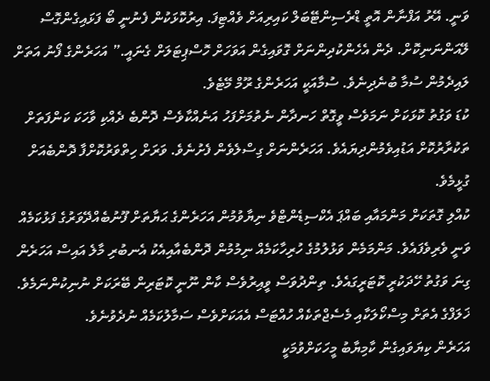ވަނީ. އޭރު އަފްނާން އޮތީ ޑްރެސިންޓޭބަލް ކައިރިއަށް ވެއްޓިފަ. އިރުކޮޅަކުން ފެނުނީ ބޯ ފަޅައިގެންގޮސް ލޭއަންނަނިކޮށް. ދެން އެހެންކުދިންނަށް ގޮވައިގެން އަވަހަށް ހޮސްޕިޓަލަށް ގެނައީ.” އަހަރެންގެ ފޯނު އަތަށް ލައިދެމުން ސުމާ ބުނެދިނެވެ. ސުމާއަކީ އަހަރެންގެ ރޫމް މޭޓެވެ.
ކުޑަ ވަގުތު ކޮޅަކަށް ނަމަވެސް ވީގޮތް ހަނދާން ނެތުމަށްފަހު އަނެއްކާވެސް ދޮންބެ ދެއްކި ވާހަކަ ކަންފަތަށް ތަކުރާރުކޮށް އަޑުއިވެމުންދިޔައެވެ. އަހަރެންނަށް ގިސްލެވެން ފެށުނެވެ. ވަރަށް ހިތްވަރުކޮށްފާ ދޮންބެއަށް ގުޅީމެވެ.
ކުއްލި ގޮތަކަށް މަންމައާއި ބައްޕަ އެކްސިޑެންޓްވެ ނިޔާވުމުން އަހަރެންގެ ޙަޔާތަށް ފޫނުބެއްދޭވަރުގެ ފަޅުކަމެއް ވަނީ ވެރިވެފައެވެ. މަންމަމެން ވަޅުލުމުގެ ހުރިހާކަމެއް ނިމުމުން ދޮންބެއާއިއެކު އެނބުރި މާލެ އައިސް އަހަރެން ގިނަ ވަގުތު ހޭދަކުރީ ކޮޓަރީގައެވެ. ތިންދުވަސް ވީއިރުވެސް ކާން ނޫނީ ކޮޓަރިން ބޭރަކަށް ނުނިކުންނަމެވެ. ޚަލަފްގެ އެތަށް މިސްކޯލަކާއި މެސެޖްތަކެއް ހުއްޓަސް އެއަކަށްވެސް ސަމާލުކަމެއް ނުދެވުނެވެ.
އަހަރެން ކިޔަވައިގެން ކާމިޔާބު މީހަކަށްވުމަކީ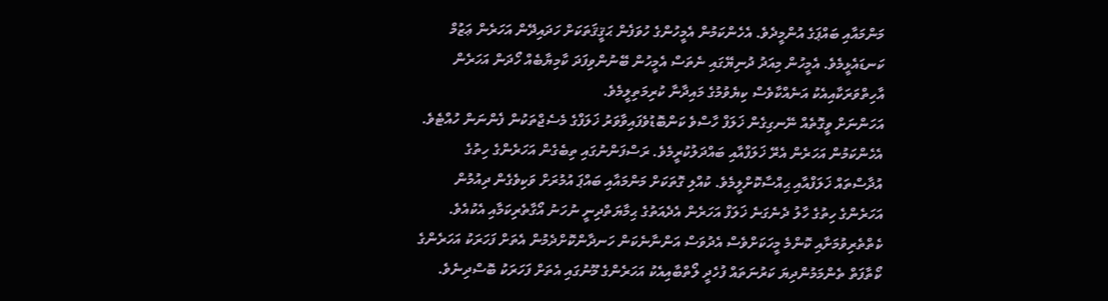މަންމައާއި ބައްޕަގެ އުންމީދެވެ. އެހެންކަމުން އެމީހުންގެ ހުވަފެން ޙަޤީޤަތަކަށް ހަދައިދޭން އަހަރެން ޢަޒުމް ކަނޑައެޅީމެވެ. އެމީހުން މިއަދު ދުނިޔޭގައި ނެތަސް އެމީހުން ބޭނުންވިފަދަ ކާމިޔާބެއް ހޯދަން އަހަރެން އާހިތްވަރަކާއިއެކު އަނެއްކާވެސް ކިޔެވުމުގެ މައިދާނާ ކުރިމަތިލީމެވެ.
އަހަންނަށް ވީގޮތެއް ނޭނގިގެން ޚަލަފް ހާސްވެ ކަންބޮޑުވެފައިވާވަރު ޚަލަފްގެ މެސެޖްތަކުން ފެންނަން ހުއްޓެވެ. އެހެންކަމުން އަހަރެން އެރޭ ޚަލަފްއާއި ބައްދަލުކުރީމެވެ. ރަސްފަންނުގައި ތިބެގެން އަހަރެންގެ ހިތުގެ އުދާސްތައް ޚަލަފްއާއި ޙިއްސާކޮށްލީމެވެ. ކުއްލި ގޮތަކަށް މަންމައާއި ބައްޕަ އުމުރަށް ވަކިވެގެން ދިއުމުން އަހަރެންގެ ހިތުގެ ހާލު ދެނެގަނެ ޚަލަފް އަހަރެން އެދެއަތުގެ ޙިމާޔަތްދިނީ ނުހަނު އޯގާތެރިކަމާއި އެކުއެވެ. ކެތްތެރިވުމަށާއި ކޮންމެ މީހަކަށްވެސް އެދުވަސް އަންނާނެކަން ހަނދާންކޮށްދެމުން އެތަށް ފަހަރަކު އަހަރެންގެ ކޯތާފަތް ތެންމަމުންދިޔަ ކަރުނަތައް ފުހެދީ ލޯތްބާއިއެކު އަހަރެންގެ މޫނުގައި އެތަށް ފަހަރަކު ބޮސްދިނެވެ.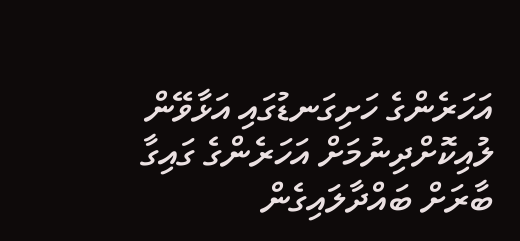އަހަރެންގެ ހަށިގަނޑުގައި އަޅާވޭން ލުއިކޮށްދިނުމަށް އަހަރެންގެ ގައިގާ ބާރަށް ބައްދާލައިގެން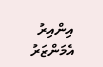އިންއިރު އެމަންޒަރު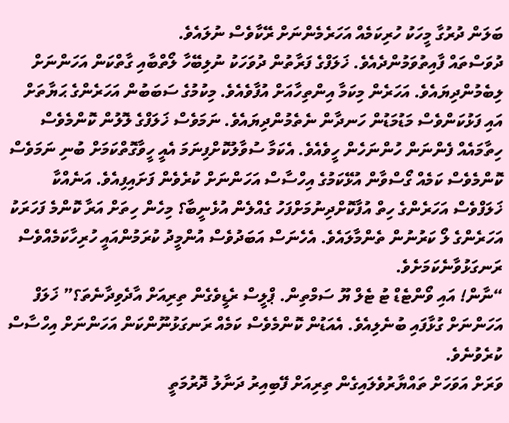ބަލަން ދުރުގާ މީހަކު ހުރިކަމެއް އަހަރެމެންނަށް ރޭކާވެސް ނުލައެވެ.
ދުވަސްތައް ފާއިތުވަމުންދެއެވެ. ޚަލަފްގެ ފަރާތުން ދުވަހަކު ނުލިބޭހާ ލޯތްބާއި ގާތްކަން އަހަންނަށް ލިބެމުންދިޔައެވެ. އަހަރެން މިކަމާ އިންތިހާއަށް އުފާވެއެވެ. މިކުމުގެ ސަބަބުން އަހަރެންގެ ޙަޔާތަށް އައި ފަޅުކަންވެސް މަޑުމަޑުން ހަނދާން ނެތެމުންދިޔައެވެ. ނަމަވެސް ޚަލަފްގެ ލޮލުން ކޮންމެވެސް ހިތާމައެއް ފެންނަން ހުންނަހެން ހީވެއެވެ. އެކަމާ ސުވާލުކޮށްފިނަމަ އެއީ ހީވާގޮތްކަމަށް ބުނި ނަމަވެސް ކޮންމެވެސް ކަމެއް ގޯސްވާން އުޅޭކަމުގެ އިހްސާސް އަހަންނަށް ކުރެވެން ފަށައިފިއެވެ. އަނެއްކާ ޚަލަފްވެސް އަހަރެންގެ ހިތް އުފާކޮށްދިނުމަށްފަހު ގެއްލެން އުޅެނީބާ؟ މިހެން ހިތަށް އަރާ ކޮންމެ ފަހަރަކު އަހަރެންގެ ލޯ ކަރުނުން ތެންމާލައެވެ. އެހެނަސް އަބަދުވެސް އުންމީދު ކުރަމުންއައީ ހުރިހާކަމެއްވެސް ރަނގަޅުވާނެކަމަށެވެ.
“ނާން! އައި ވޯންޓެޑް ޓު ޓެލް ޔޫ ސަމްތިން. ޕްލީސް ރެޑީވެގެން ތިރިއަށް އާދެވިދާނެތަ؟” ޚަލަފް އަހަންނަށް ގުޅާފައި ބުނެލިއެވެ. އެއަޑުން ކޮންމެވެސް ކަމެއް ރަނގަޅުނޫންކަން އަހަންނަށް އިހްސާސް ކުރެވުނެވެ.
ވަރަށް އަވަހަށް ތައްޔާރުވެލައިގެން ތިރިއަށް ފޭބިއިރު ދަނާލު ދޮރުމަތީ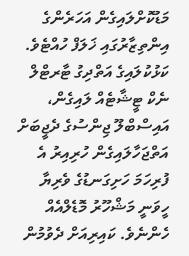މަޑުކޮށްލައިގެން އަހަރެންގެ އިންތިޒާރުގައި ޚަލަފް ހުއްޓެވެ. ކަޅުކުލައިގެ އަތްދިގު ޓާރޓްލް ނެކް ޓީޝާޓެއް ލައިގެން، އައިސްބްލޫ ޖިންސުގެ ދެޖީބަށް އަތްޖަހާލައިގެން ހުރިއިރު އެ ފުރިހަމަ ހަށިގަނޑުގެ ވެރިޔާ ހީވަނީ މަޝްހޫރު މޮޑެލްއެއް ހެންނެވެ. ކައިރިއަށް ދެވުމުން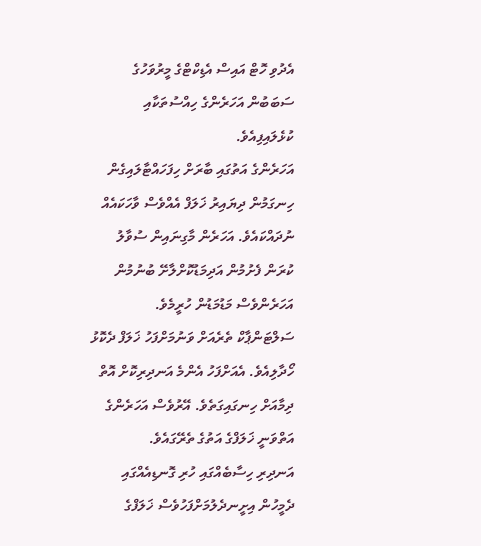އެދުވި ހޮޓް އައިސް އެޑިކްޓްގެ މީރުވަހުގެ ސަބަބުން އަހަރެންގެ ހިއްސުތަކާއި ކުޅެލައިފިއެވެ.
އަހަރެންގެ އަތުގައި ބާރަށް ހިފަހައްޓާލައިގެން ހިނގަމުން ދިޔައިރު ޚަލަފް އެއްވެސް ވާހަކައެއް ނުދައްކައެވެ. އަހަރެން މާގިނައިން ސުވާލު ކުރަން ފެށުމުން އަދިމަޑުކޮށްލާށޭ ބުނުމުން އަހަރެންވެސް މަޑުމަޑުން ހުރީމެވެ.
ސަލްޓަންޕާކް ތެރެއަށް ވަނުމަށްފަހު ޚަލަފް ދެކޮޅު ހޯދާލިއެވެ. އެއަށްފަހު އެންމެ އަނދިރިކޮށް އޮތް ދިމާއަށް ހިނގައިގަތެވެ. އޭރުވެސް އަހަރެންގެ އަތްވަނީ ޚަލަފްގެ އަތުގެ ތެރޭގައެވެ.
އަނދިރި ހިސާބެއްގައި ހުރި ގޮނޑިއެއްގައި ދެމީހުން އިށީނދެލުމަށްފަހުވެސް ޚަލަފްގެ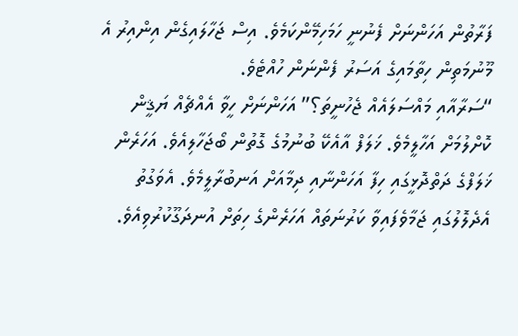ފަރާތުން އަހަންނަށް ފެނުނީ ހަމަހިމޭންކަމެވެ. އިސް ޖަހާލައިގެން އިންއިރު އެ މޫނުމަތިން ހިތާމައިގެ އަސަރު ފެންނަން ހުއްޓެވެ.
“ސަރާއާއި މައްސަލައެއް ޖެހުނީތަ؟” އަހަންނަށް ހީވާ އެއްޗެއް ޔަޤީން ކޮށްލުމަށް އަހާލީމެވެ. ޚަލަފް އާއެކޭ ބުނުމުގެ ގޮތުން ބޯޖަހާލިއެވެ. އަހަރެން ޚަލަފްގެ ދަތްދޮޅީގައި ހިފާ އަހަންނާއި ދިމާއަށް އަނބުރާލީމެވެ. އެވަގުތު އެދެލޮލުގައި ޖަމާވެފައިވާ ކަރުނަތައް އަހަރެންގެ ހިތަށް އުނދަގޫކުރުވިއެވެ.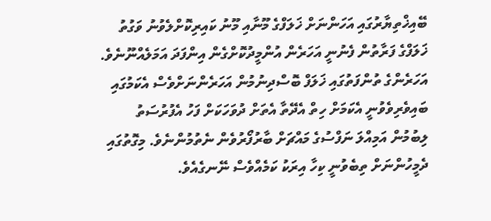ބޭއިޚްތިޔާރުގައި އަހަންނަށް ޚަލަފްގެ މޫނާއި މޫނު ކައިރިކޮށްލެވުނު ވަގުތު ޚަލަފްގެ ފަރާތުން ފެނުނީ އަހަރެން އުންމީދުކޮށްގެން އިންފަދަ އަމަލެއްނޫނެވެ. އަހަރެންގެ ތުންފަތުގައި ޚަލަފް ބޮސްދިނުމުން އަހަރެންނަށްވެސް އެކަމުގައި ބައިވެރިވެވުނީ އެކަމަށް ހިތް އެދޭތާ އެތަށް ދުވަހަކަށް ފަހު އެފުރުސަތު ލިބުމުން އަމިއްލަ ނަފްސުގެ މައްޗަށް ބާރުފޯރުވެން ނެތުމުންނެވެ. މިގޮތުގައި ދެމީހުންނަށް ތިބެވުނީ ކިހާ އިރަކު ކަމެއްވެސް ނޭނގެއެވެ.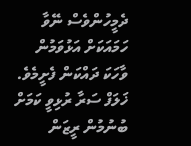ދެމީހުންވެސް ނޭވާ ހަމައަކަށް އަޅުވަމުން ވާހަކަ ދައްކަން ފެށީމެވެ. ޚަލަފް ސަރާ ރުޅިވީ ކަމަށް ބުނުމުން ރީޒަން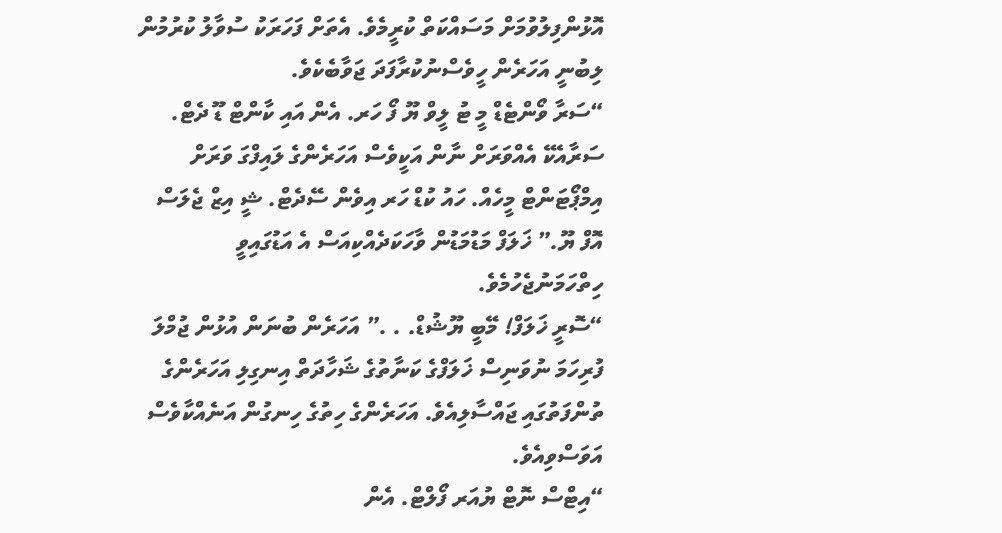އޮޅުންފިލުވުމަށް މަސައްކަތް ކުރީމެވެ. އެތަށް ފަހަރަކު ސުވާލު ކުރުމުން ލިބުނީ އަހަރެން ހީވެސްނުކުރާފަދަ ޖަވާބެކެވެ.
“ސަރާ ވޯންޓެޑް މީ ޓު ލީވް ޔޫ ފޯ ހަރ. އެން އައި ކާންޓް ޑޫ ދެޓް. ސަރާއެކޭ އެއްވަރަށް ނާން އަކީވެސް އަހަރެންގެ ލައިފްގަ ވަރަށް އިމްޕޯޓަންޓް މީހެއް. ހައު ކުޑް ހަރ އިވެން ސޭދެޓް. ޝީ އިޒް ޖެލަސް އޮފް ޔޫ.” ޚަލަފް މަޑުމަޑުން ވާހަކަދެއްކިއަސް އެ އަޑުގައިވީ ހިތްހަމަނުޖެހުމެވެ.
“ސޮރީ ޚަލަފް! މޭބީ ޔޫޝުޑް. . .” އަހަރެން ބުނަން އުޅުން ޖުމްލަ ފުރިހަމަ ނުވަނިސް ޚަލަފްގެ ކަނާތުގެ ޝަހާދަތް އިނގިލި އަހަރެންގެ ތުންފަތުގައި ޖައްސާލިއެވެ. އަހަރެންގެ ހިތުގެ ހިނގުން އަނެއްކާވެސް އަވަސްވިއެވެ.
“އިޓްސް ނޮޓް ޔުއަރ ފޯލްޓް. އެން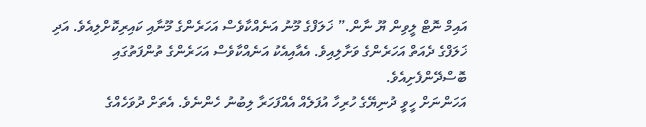އައިމް ނޮޓް ލީވިން ޔޫ ނާން.” ޚަލަފްގެ މޫނު އަނެއްކާވެސް އަހަރެންގެ މޫނާއި ކައިރިކޮށްލިއެވެ. އަދި ޚަލަފްގެ ދެއަތް އަހަރެންގެ ވަށާލިއިވެ. އެއާއިއެކު އަނެއްކާވެސް އަހަރެންގެ ތުންފަތުގައި ބޮސްދޭންފެށިއެވެ.
އަހަންނަށް ހީވީ ދުނިޔޭގެ ހުރިހާ އުފަލެއް އެއްފަހަރާ ލިބުނު ހެންނެވެ. އެތަށް ދުވަހެއްގެ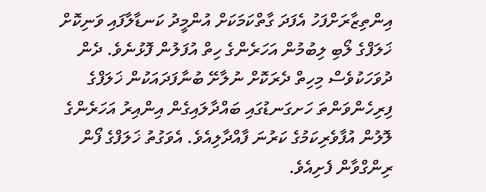އިންތިޒާރަށްފަހު އެފަދަ ގާތްކަމަކަށް އުންމީދު ކަނޑާލާފައި ވަނިކޮށް ޚަލަފްގެ ލޯބި ލިބުމުން އަހަރެންގެ ހިތް އުފަލުން ފޮޅުނެވެ. ދެން ދުވަހަކުވެސް މިހިތް ދެރަކޮށް ނުލާށޭ ބުނާފަދައަކުން ޚަލަފްގެ ފިރިހެންވަންތަ ހަށގަނޑުގައި ބައްދާލައިގެން އިންއިރު އަހަރެންގެ ލޮލުން އުފާވެރިކަމުގެ ކަރުނަ ފާއްދާލިއެވެ. އެވަގުތު ޚަލަފްގެ ފޯން ރިންގްވާން ފެށިއެވެ.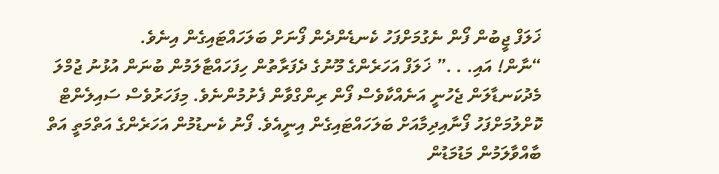ޚަލަފް ޖީބުން ފޯން ނެގުމަށްފަހު ކެނޑެންދެން ފޯނަށް ބަލަހައްޓައިގެން އިނެވެ.
“ނާން! އައި. . .” ޚަލަފް އަހަރެންގެ މޫނުގެ ދެފަރާތުން ހިފަހައްޓާލަމުން ބުނަން އުޅުނު ޖުމްލަ މެދުކަނޑާލަން ޖެހުނީ އަނެއްކާވެސް ފޯން ރިންގްވާން ފެށުމުންނެވެ. މިފަހަރުވެސް ސައިލެންޓް ކޮށްލުމަށްފަހު ފޯނާއިދިމާއަށް ބަލަހައްޓައިގެން އިނީއެވެ. ފޯނު ކެނޑުމުން އަހަރެންގެ އަތްމަތީ އަތް ބާއްވާލަމުން މަޑުމަޑުން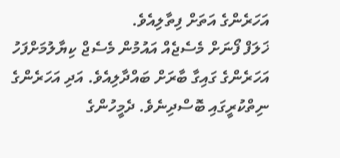އަހަރެންގެ އަތަށް ފިތާލިއެވެ.
ޚަލަފް ފޯނަށް މެސެޖެއް އައުމުން މެސެޖް ކިޔާލުމަށްފަހު އަހަރެންގެ ގައިގާ ބާރަށް ބައްދާލިއެވެ. އަދި އަހަރެންގެ ނިތްކުރީގައި ބޮސްދިނެވެ. ދެމީހުންގެ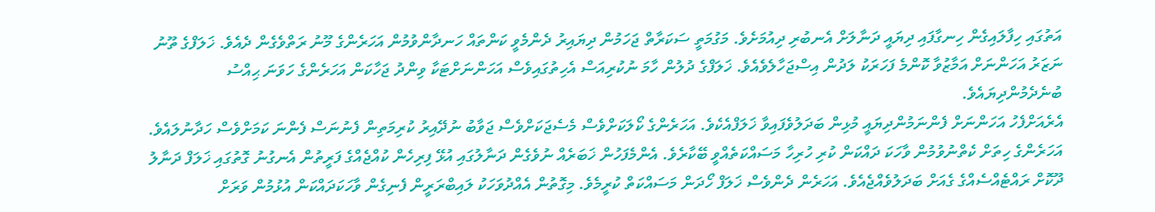އަތުގައި ހިފާލައިގެން ހިނގާފައި ދިޔައީ ދަނާލަށް އެނބުރި ދިއުމަށެވެ. މަގުމަތީ ސަކަރާތް ޖަހަމުން ދިޔައިރު ދެންމެވީ ކަންތައް ހަނދާންވުމުން އަހަރެންގެ މޫނު ރަތްވެގެން ދެއެވެ. ޚަލަފްގެ ތޫނު ނަޒަރު އަހަންނަށް އަމާޒުވާ ކޮންމެ ފަހަރަކު ލަދުން އިސްޖަހާލެވެއެވެ. ޚަލަފްގެ ދުލުން ހާމަ ނުކުރިއަސް އެހިތުގައިވެސް އަހަންނަށްޓަކާ ވިންދު ޖަހާކަން އަހަރެންގެ ހަވަނަ ޙިއްސު ބުނެދެމުންދިޔައެވެ.
އެރެއަށްފެހު އަހަންނަށް ފެންނަމުންދިޔައީ މުޅިން ބަދަލުވެފައިވާ ޚަލަފްއެކެވެ. އަހަރެންގެ ކޯލަކަށްވެސް މެސެޖަކަށްވެސް ޖަވާބު ނުދޭއިރު ކުރިމަތިން ފެނުނަސް ފެންނަ ކަމަށްވެސް ހަދާނުލައެވެ. އަހަރެންގެ ހިތަށް ކެތްނުވުމުން ވާހަކަ ދައްކަން ކުރި ހުރިހާ މަސައްކަތެއްވީ ބޭކާރެވެ. އެންމެފަހުން ޚަބަރެއް ނުވެގެން ދަނާލުގައި އުޅޭ ފިރިހެން ކުއްޖެއްގެ ފަރީތުން އެނގުނު ގޮތުގައި ޚަލަފް ދަނާލު ދޫކޮށް ރައްޓެއްސެއްގެ ގެއަށް ބަދަލުވެއްޖެއެވެ. އަހަރެން ދެންވެސް ޚަލަފް ހޯދަން މަސައްކަތް ކުރީމެވެ. މިގޮތުން އެއްދުވަހަކު ލައިބްރަރީން ފެނިގެން ވާހަކަދައްކަން އުޅުމުން ވަރަށް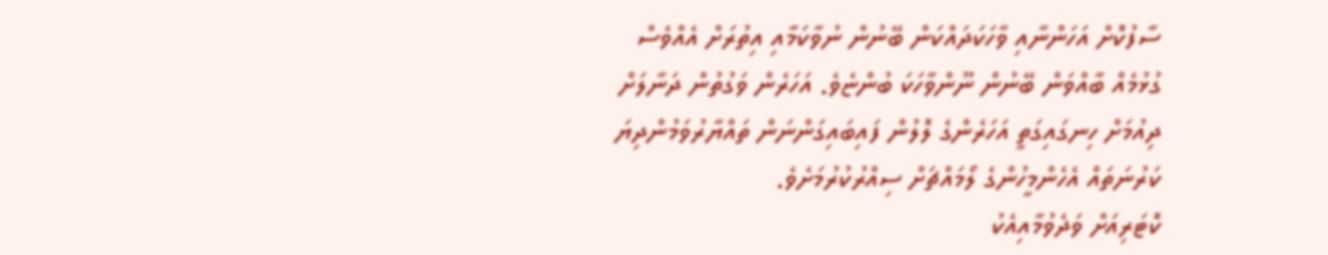ސާފުކޮށް އަހަންނާއި ވާހަކަދައްކަން ބޭނުން ނުވާކަމާއި އިތުރަށް އެއްވެސް ގުޅުމެއް ބާއްވަން ބޭނުން ނޫންވާހަކަ ބުންޏެވެ. އަހަރެން ވަގުތުން ދަނާލަށް ދިއުމަށް ހިނގައިގަތީ އަހަރެންގެ ލޮލުން ފައިބައިގަންނަން ތައްޔާރުވަމުންދިޔަ ކަރުނަތައް އެހެންމީހުންގެ ލޯމައްޗަށް ސިއްރުކުރުމަށެވެ.
ކޮޓަރިއަށް ވަދެވުމާއިއެކު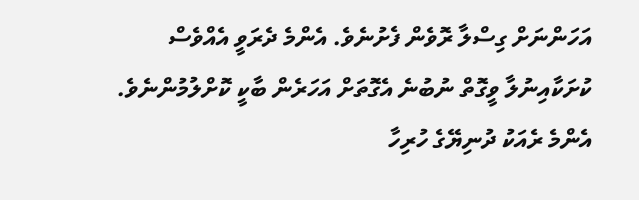އަހަންނަށް ގިސްލާ ރޮވެން ފެށުނެވެ. އެންމެ ދެރަވީ އެއްވެސް ކުށަކާއިނުލާ ވީގޮތް ނުބުނެ އެގޮތަށް އަހަރެން ބާކީ ކޮށްލުމުންނެވެ. އެންމެ ރެއަކު ދުނިޔޭގެ ހުރިހާ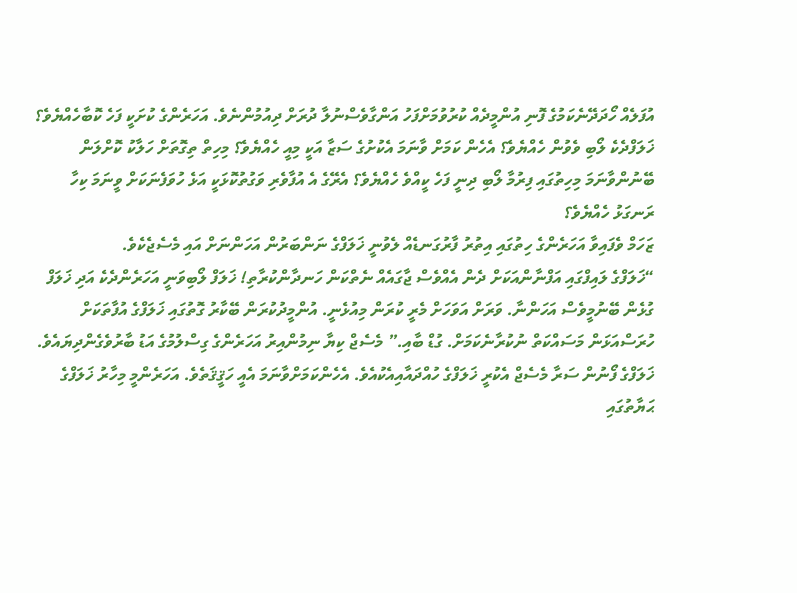އުފަލެއް ހޯދަދޭނެކަމުގެ ފޮނި އުންމީދެއް ކުރުވުމަށްފަހު އަންގާވެސްނުލާ ދުރަށް ދިއުމުންނެވެ. އަހަރެންގެ ކުށަކީ ފަހެ ކޮބާހެއްޔެވެ؟ ޚަލަފްދެކެ ލޯބި ވެވުން ހެއްޔެވެ؟ އެހެން ކަމަށް ވާނަމަ އެކުށުގެ ސަޒާ އަކީ މިއީ ހެއްޔެވެ؟ މިހިތް ތިގޮތަށް ހަލާކު ކޮށްލަން ބޭނުންވާނަމަ މިހިތުގައި ފިރުމާ ލޯބި ދިނީ ފަހެ ކީއްވެ ހެއްޔެވެ؟ އެރޭގެ އެ އުފާވެރި ވަގުތުކޮޅަކީ އަޅެ ހުވަފެނަކަށް ވީނަމަ ކިހާ ރަނގަޅު ހެއްޔެވެ؟
ޒަހަމް ވެފައިވާ އަހަރެންގެ ހިތުގައި އިތުރު ފާރުގަނޑެއް ލެވުނީ ޚަލަފްގެ ނަންބަރުން އަހަންނަށް އައި މެސެޖެކެވެ.
“ޚަލަފްގެ ލައިފްގައި އަފްނާންއަކަށް ދެން އެއްވެސް ޖާގައެއް ނެތްކަން ހަނދާންކުރާތި! ޚަލަފް ލޯބިވަނީ އަހަރެންދެކެ އަދި ޚަލަފް ގުޅެން ބޭނުމީވެސް އަހަންނާ. ވަރަށް އަވަހަށް މެރީ ކުރަން މިއުޅެނީ. އުންމީދުކުރަން ބޭކާރު ގޮތުގައި ޚަލަފްގެ އުފާތަކަށް ހުރަސްއަޅަން މަސައްކަތް ނުކުރާނެކަމަށް. ގުޑް ބާއި.” މެސެޖް ކިޔާ ނިމުންއިރު އަހަރެންގެ ގިސްލުމުގެ އަޑު ބާރުވެގެންދިޔައެވެ. ޚަލަފްގެ ފޯނުން ސަރާ މެސެޖް އެކުރީ ޚަލަފްގެ ހުއްދައާއިއެކުއެވެ. އެހެންކަމަށްވާނަމަ އެއީ ހަޤީޤަތެވެ. އަހަރެންމީ މިހާރު ޚަލަފްގެ ޙަޔާތުގައި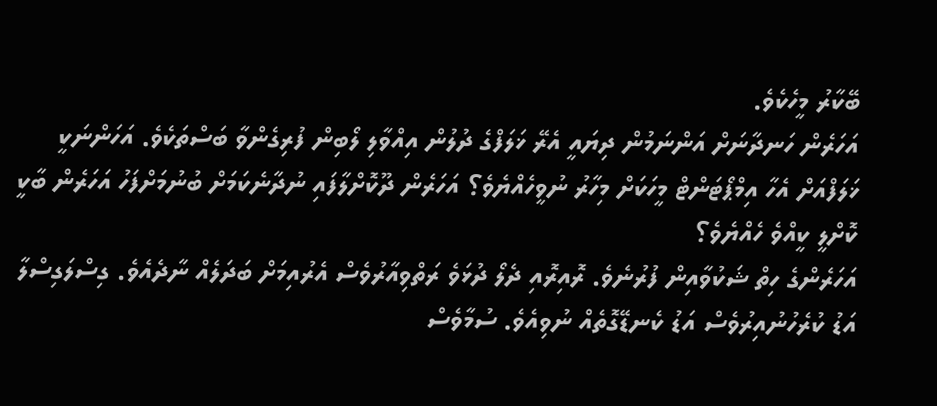ބޭކާރު މީހެކެވެ.
އަހަރެން ހަނދާނަށް އަންނަމުން ދިޔައީ އެރޭ ޚަލަފްގެ ދުލުން އިއްވާލި ލޯބިން ފުރިގެންވާ ބަސްތަކެވެ. އަހަންނަކީ ޚަލަފްއަށް އެހާ އިމްޕޯޓަންޓް މީހަކަށް މިހާރު ނުވީހެއްޔެވެ؟ އަހަރެން ދޫކޮށްލާފައި ނުދާނެކަމަށް ބުނުމަށްފަހު އަހަރެން ބާކީ ކޮށްލީ ކީއްވެ ހެއްޔެވެ؟
އަހަރެންގެ ހިތް ޝަކުވާއިން ފުރުނެވެ. ރޮއިރޮއި ދެލޯ ދުޅަވެ ރަތްވިއާރުވެސް އެރުއިމަށް ބަދަލެއް ނާދެއެވެ. ގިސްލަގިސްލާ އަޑު ކުރެހުނުއިރުވެސް އަޑު ކެނޑޭގޮތެއް ނުވިއެވެ. ސުމާވެސް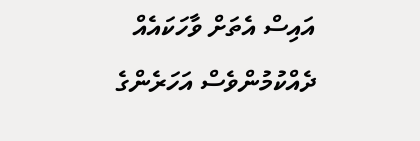އައިސް އެތަށް ވާހަކައެއް ދެއްކުމުންވެސް އަހަރެންގެ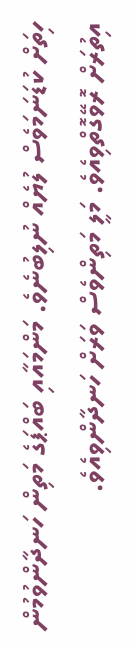ހިތަށް ކުޑަނަމަވެސް ލުޔެއް ނުލިބުނެވެ. މަންމައާއި ބައްޕަގެ މަތިން ހަނދާންވުމުން އިތުރަށް ރޮވޭގޮތްވިއެވެ. މަލީ މަތިންވެސް ވަރަށް ހަނދާންވިއެވެ.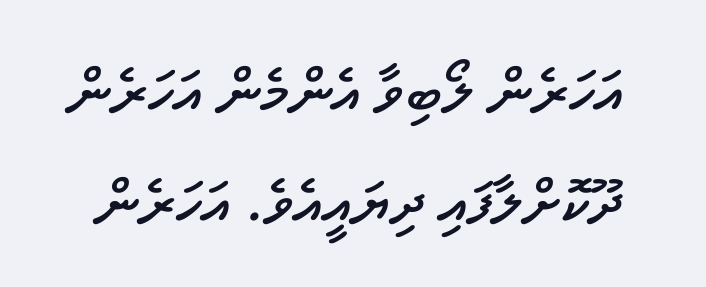އަހަރެން ލޯބިވާ އެންމެން އަހަރެން ދޫކޮށްލާފައި ދިޔައީއެވެ. އަހަރެން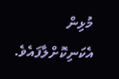މުޅިން އެކަނިކޮށްލާފައެވެ.